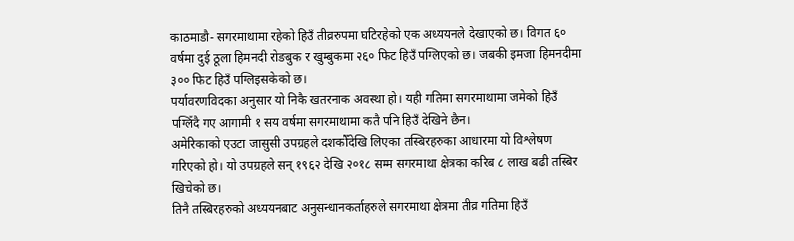काठमाडौ- सगरमाथामा रहेको हिउँ तीव्ररुपमा घटिरहेको एक अध्ययनले देखाएको छ। विगत ६० वर्षमा दुई ठूला हिमनदी रोङबुक र खुम्बुकमा २६० फिट हिउँ पग्लिएको छ। जबकी इमजा हिमनदीमा ३०० फिट हिउँ पग्लिइसकेको छ।
पर्यावरणविदका अनुसार यो निकै खतरनाक अवस्था हो। यही गतिमा सगरमाथामा जमेको हिउँ पग्लिँदै गए आगामी १ सय वर्षमा सगरमाथामा कतै पनि हिउँ देखिने छैन।
अमेरिकाको एउटा जासुसी उपग्रहले दशकौँदेखि लिएका तस्बिरहरुका आधारमा यो विश्लेषण गरिएको हो। यो उपग्रहले सन् १९६२ देखि २०१८ सम्म सगरमाथा क्षेत्रका करिब ८ लाख बढी तस्बिर खिचेको छ।
तिनै तस्बिरहरुको अध्ययनबाट अनुसन्धानकर्ताहरुले सगरमाथा क्षेत्रमा तीव्र गतिमा हिउँ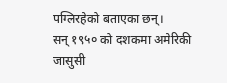पग्लिरहेको बताएका छन्।
सन् १९५० को दशकमा अमेरिकी जासुसी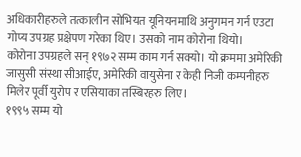अधिकारीहरुले तत्कालीन सोभियत यूनियनमाथि अनुगमन गर्न एउटा गोप्य उपग्रह प्रक्षेपण गरेका थिए। उसको नाम कोरोना थियो।
कोरोना उपग्रहले सन् १९७२ सम्म काम गर्न सक्यो। यो क्रममा अमेरिकी जासुसी संस्था सीआईए, अमेरिकी वायुसेना र केही निजी कम्पनीहरु मिलेर पूर्वी युरोप र एसियाका तस्बिरहरु लिए।
१९९५ सम्म यो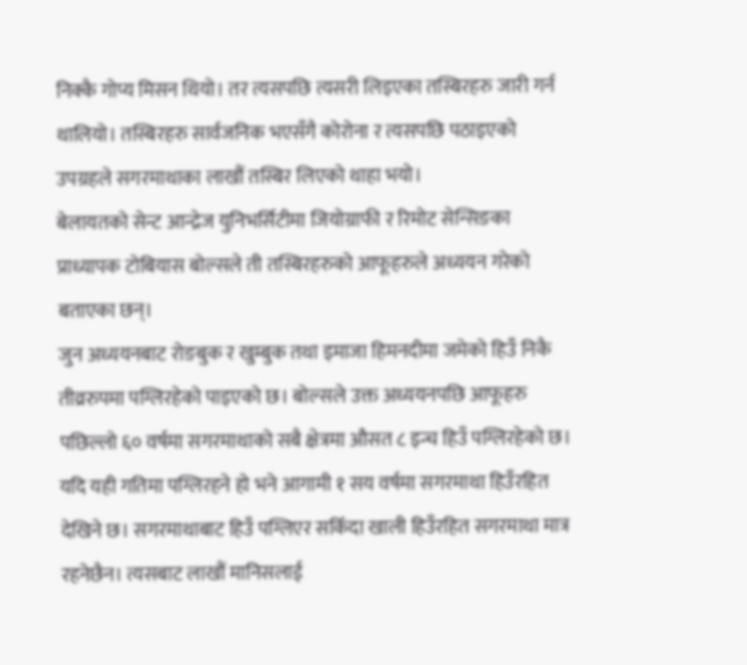निक्कै गोप्य मिसन थियो। तर त्यसपछि त्यसरी लिइएका तस्बिरहरु जारी गर्न थालियो। तस्बिरहरु सार्वजनिक भएसँगै कोरोना र त्यसपछि पठाइएको उपग्रहले सगरमाथाका लाखौं तस्बिर लिएको थाहा भयो।
बेलायतको सेन्ट आन्द्रेज युनिभर्सिटीमा जियोग्राफी र रिमोट सेन्सिङका प्राध्यापक टोबियास बोल्सले ती तस्बिरहरुको आफूहरुले अध्ययन गरेको बताएका छन्।
जुन अध्ययनबाट रोङबुक र खुम्बुक तथा इमाजा हिमनदीमा जमेको हिउँ निकै तीव्ररुपमा पग्लिरहेको पाइएको छ। बोल्सले उक्त अध्ययनपछि आफूहरु पछिल्लो ६० वर्षमा सगरमाथाको सबै क्षेत्रमा औसत ८ इन्च हिउँ पग्लिरहेको छ।
यदि यही गतिमा पग्लिरहने हो भने आगामी १ सय वर्षमा सगरमाथा हिउँरहित देखिने छ। सगरमाथाबाट हिउँ पग्लिएर सकिँदा खाली हिउँरहित सगरमाथा मात्र रहनेछैन। त्यसबाट लाखौं मानिसलाई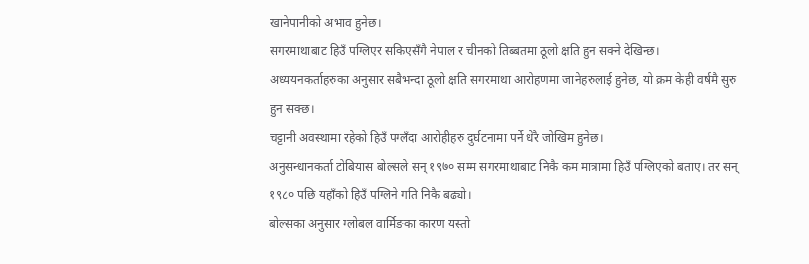खानेपानीको अभाव हुनेछ।
सगरमाथाबाट हिउँ पग्लिएर सकिएसँगै नेपाल र चीनको तिब्बतमा ठूलो क्षति हुन सक्ने देखिन्छ।
अध्ययनकर्ताहरुका अनुसार सबैभन्दा ठूलो क्षति सगरमाथा आरोहणमा जानेहरुलाई हुनेछ, यो क्रम केही वर्षमै सुरु हुन सक्छ।
चट्टानी अवस्थामा रहेको हिउँ पग्लँदा आरोहीहरु दुर्घटनामा पर्ने धेरै जोखिम हुनेछ।
अनुसन्धानकर्ता टोबियास बोल्सले सन् १९७० सम्म सगरमाथाबाट निकै कम मात्रामा हिउँ पग्लिएको बताए। तर सन् १९८० पछि यहाँको हिउँ पग्लिने गति निकै बढ्यो।
बोल्सका अनुसार ग्लोबल वार्मिङका कारण यस्तो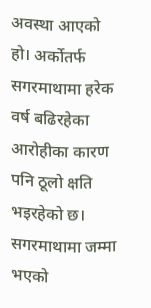अवस्था आएको हो। अर्कोतर्फ सगरमाथामा हरेक वर्ष बढिरहेका आरोहीका कारण पनि ठूलो क्षति भइरहेको छ।
सगरमाथामा जम्मा भएको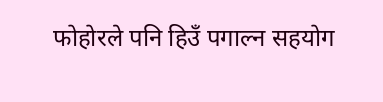फोहोरले पनि हिउँ पगाल्न सहयोग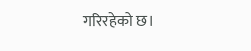गरिरहेको छ।